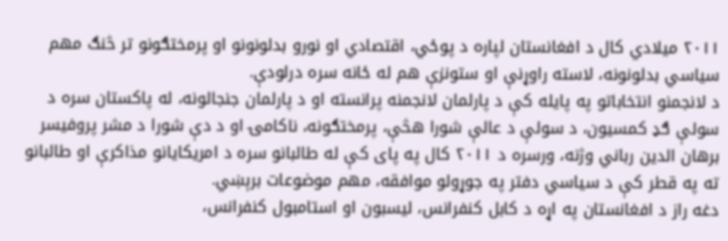۲۰۱۱ میلادي کال د افغانستان لپاره د پوځي، اقتصادي او نورو بدلونونو او پرمختګونو تر څنګ مهم سیاسي بدلونونه، لاسته راوړنې او ستونزې هم له ځانه سره درلودې.
د لانجمنو انتخاباتو په پایله کې د پارلمان لانجمنه پرانسته او د پارلمان جنجالونه، له پاکستان سره د سولې ګډ کمسیون، د سولې د عالې شورا هڅې، پرمختګونه، ناکامۍ او د دې شورا د مشر پروفیسر برهان الدین رباني وژنه، ورسره د ۲۰۱۱ کال په پای کې له طالبانو سره د امریکایانو مذاکرې او طالبانو ته په قطر کې د سیاسي دفتر په جوړولو موافقه، مهم موضوعات برېښي.
دغه راز د افغانستان په اړه د کابل کنفرانس، لیسبون او استامبول کنفرانس،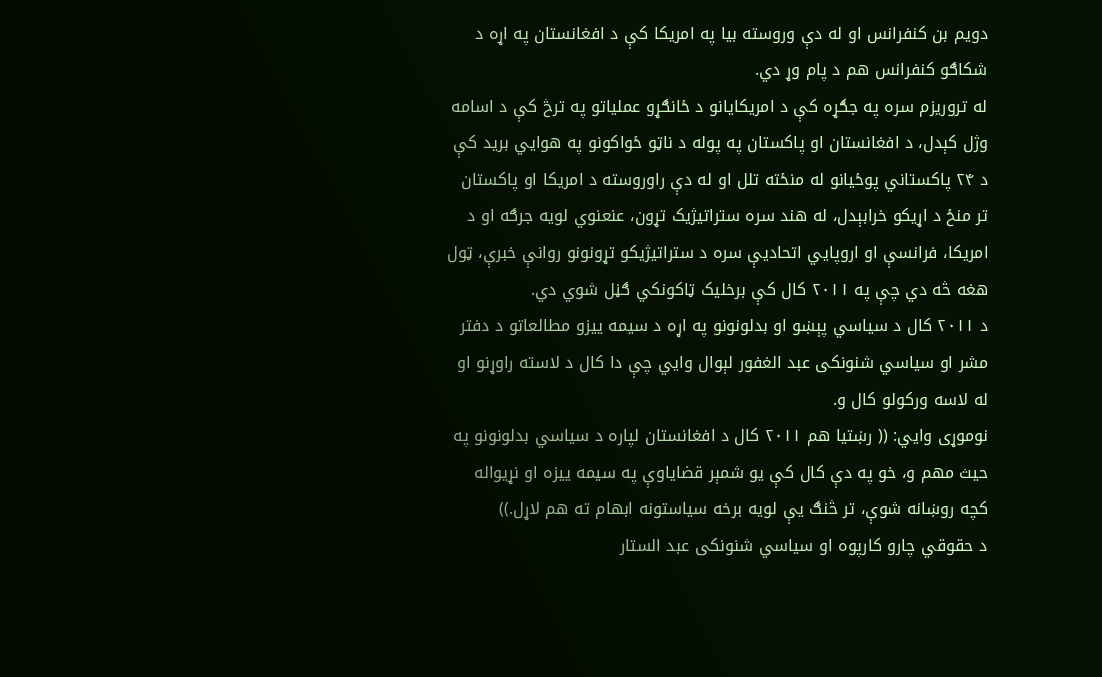دویم بن کنفرانس او له دې وروسته بیا په امریکا کې د افغانستان په اړه د شکاګو کنفرانس هم د پام وړ دي.
له تروریزم سره په جګړه کې د امریکایانو د ځانګړو عملیاتو په ترڅ کې د اسامه وژل کېدل، د افغانستان او پاکستان په پوله د ناټو ځواکونو په هوایي برید کې د ۲۴ پاکستاني پوځیانو له منځته تلل او له دې راوروسته د امریکا او پاکستان تر منځ د اړیکو خرابېدل، له هند سره ستراتیژیک تړون، عنعنوي لویه جرګه او د امریکا، فرانسې او اروپایي اتحادیې سره د ستراتیژیکو تړونونو روانې خبرې، ټول هغه څه دي چې په ۲۰۱۱ کال کې برخلیک ټاکونکي ګڼل شوي دي.
د ۲۰۱۱ کال د سیاسي پېښو او بدلونونو په اړه د سیمه ییزو مطالعاتو د دفتر مشر او سیاسي شنونکی عبد الغفور لېوال وايي چې دا کال د لاسته راوړنو او له لاسه ورکولو کال و.
نوموړی وايي: (( رښتیا هم ۲۰۱۱ کال د افغانستان لپاره د سیاسي بدلونونو په حیث مهم و، خو په دې کال کې یو شمېر قضایاوې په سیمه ییزه او نړیواله کچه روښانه شوې، تر څنګ یې لویه برخه سیاستونه ابهام ته هم لاړل.))
د حقوقي چارو کارپوه او سیاسي شنونکی عبد الستار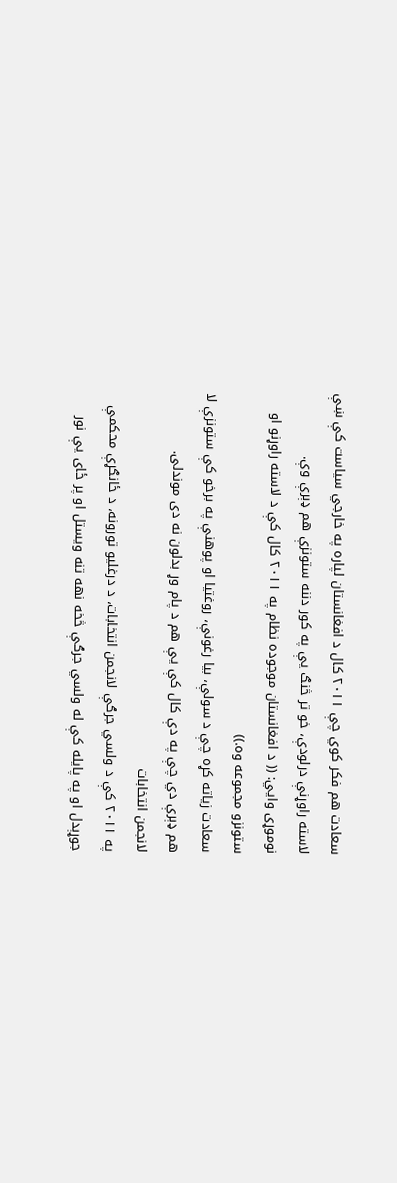سعادت هم فکر کوي چې ۲۰۱۱ کال د افغانستان لپاره په خارجي سیاست کې ښې لاسته راوړنې درلودې، خو تر څنګ یې په کور دننه ستونزې هم ډېرې وې.
نوموړی وايي: (( د افغانستان موجوده نظام په ۲۰۱۱ کال کې د لاسته راوړنو او ستونزو مجموعه وه.))
سعادت زیاته کړه چې د سولې، بیا رغونې، روغتیا او پوهنې په برخو کې ستونزې لا هم ډېرې دي چې په دې کال کې یې هم د پام وړ بدلون نه دی موندلی.
لانجمن انتخابات
په ۲۰۱۱ کې د ولسي جرګې لانجمن انتخابات، د درغلیو تورونه، د ځانګړې محکمې جوړېدل او په پایله کې له ولسي جرګې څخه نهه تنه ویستل او پر ځای یې نور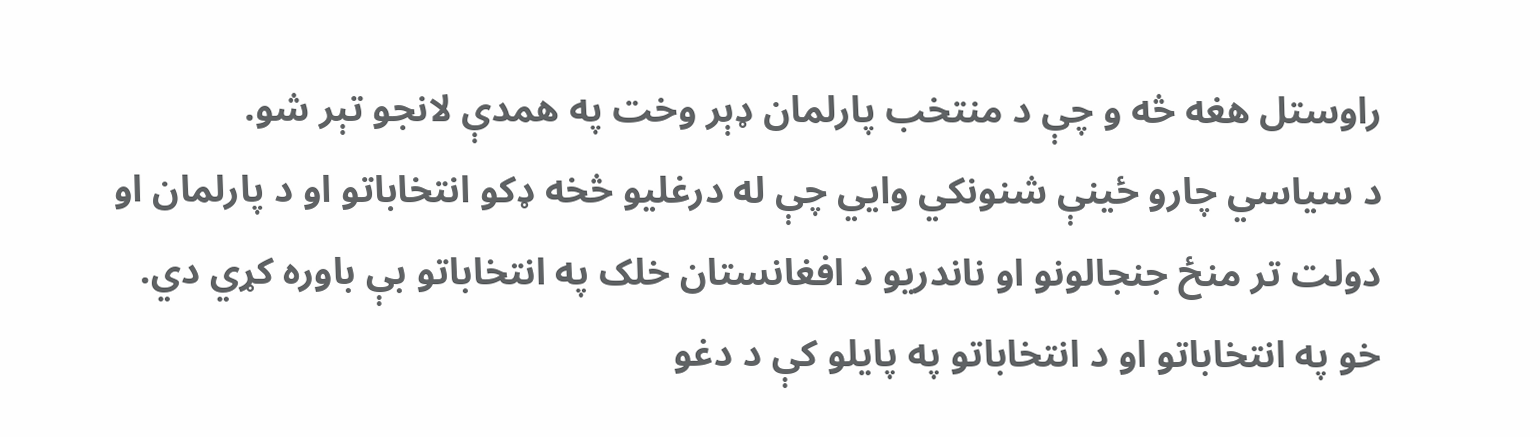راوستل هغه څه و چې د منتخب پارلمان ډېر وخت په همدې لانجو تېر شو.
د سیاسي چارو ځینې شنونکي وايي چې له درغلیو څخه ډکو انتخاباتو او د پارلمان او دولت تر منځ جنجالونو او ناندریو د افغانستان خلک په انتخاباتو بې باوره کړي دي.
خو په انتخاباتو او د انتخاباتو په پایلو کې د دغو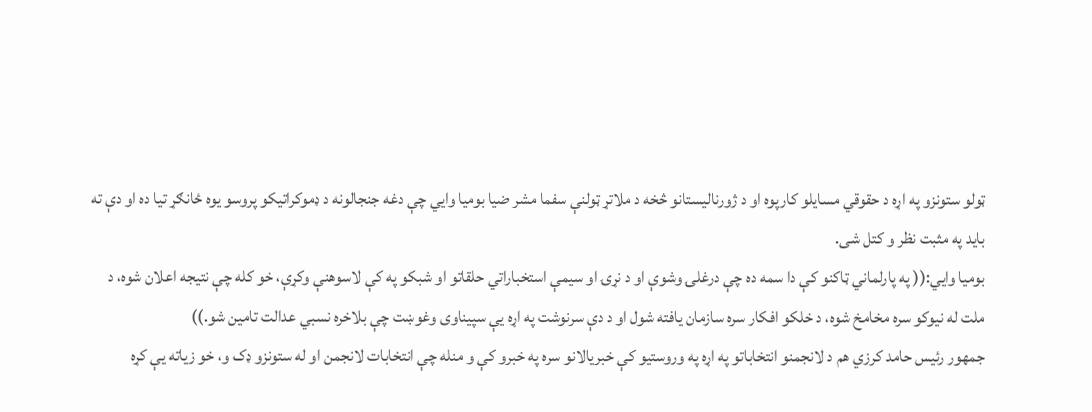ټولو ستونزو په اړه د حقوقي مسایلو کارپوه او د ژورناليستانو څخه د ملاتړ ټولنې سفما مشر ضیا بومیا وايي چې دغه جنجالونه د ډموکراتیکو پروسو یوه ځانګړ تیا ده او دې ته باید په مثبت نظر و کتل شی.
بومیا وايي:(( په پارلماني ټاکنو کې دا سمه ده چې درغلۍ وشوې او د نړۍ او سیمې استخباراتي حلقاتو او شبکو په کې لاسوهنې وکړې، خو کله چې نتیجه اعلان شوه، د ملت له نیوکو سره مخامخ شوه، د خلکو افکار سره سازمان یافته شول او د دې سرنوشت په اړه یې سپیناوی وغوښت چې بلاخره نسبي عدالت تامین شو.))
جمهور رئیس حامد کرزي هم د لانجمنو انتخاباتو په اړه په وروستیو کې خبریالانو سره په خبرو کې و منله چې انتخابات لانجمن او له ستونزو ډک و، خو زیاته یې کړه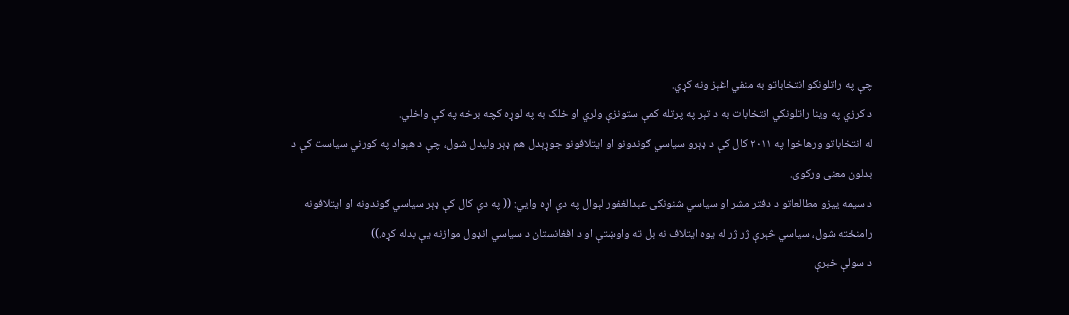چې په راتلونکو انتخاباتو به منفي اغېز ونه کړي.
د کرزي په وینا راتلونکي انتخابات به د تېر په پرتله کمې ستونزې ولري او خلک به په لوړه کچه برخه په کې واخلي.
له انتخاباتو ورهاخوا په ۲۰۱۱ کال کې د ډېرو سیاسي ګوندونو او ایتلافونو جوړېدل هم ډېر ولیدل شول، چې د هېواد په کورني سیاست کې د بدلون معنی ورکوی.
د سیمه ییزو مطالعاتو د دفتر مشر او سیاسي شنونکی عبدالغفور لېوال په دې اړه وايي: (( په دې کال کې ډېر سیاسي ګوندونه او ايتلافونه رامنځته شول، سیاسي څېرې ژر ژر له یوه ايتلاف نه بل ته واوښتې او د افغانستان د سیاسي انډول موازنه یې بدله کړه.))
د سولې خبرې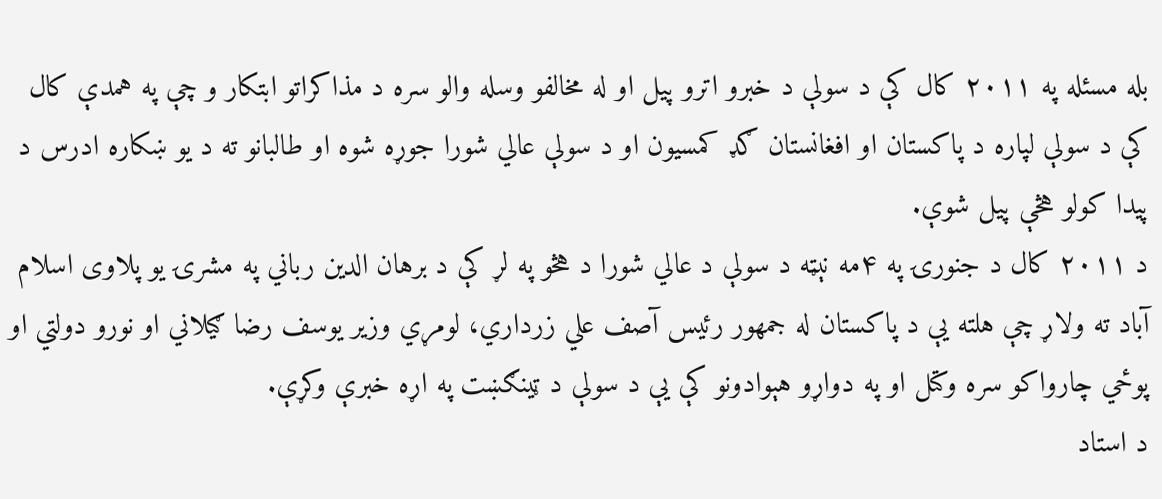بله مسئله په ۲۰۱۱ کال کې د سولې د خبرو اترو پیل او له مخالفو وسله والو سره د مذاکراتو ابتکار و چې په همدې کال کې د سولې لپاره د پاکستان او افغانستان ګډ کمسيون او د سولې عالي شورا جوړه شوه او طالبانو ته د یو ښکاره ادرس د پیدا کولو هڅې پیل شوې.
د ۲۰۱۱ کال د جنورۍ په ۴مه نېټه د سولې د عالي شورا د هڅو په لړ کې د برهان الدین رباني په مشرۍ یو پلاوی اسلام آباد ته ولاړ چې هلته یې د پاکستان له جمهور رئيس آصف علي زرداري، لومړي وزیر یوسف رضا ګیلاني او نورو دولتي او پوځي چارواکو سره وکتل او په دواړو هېوادونو کې یې د سولې د ټینګښت په اړه خبرې وکړې.
د استاد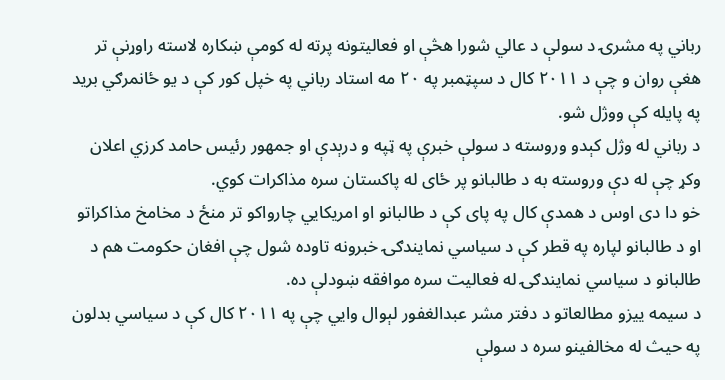رباني په مشرۍ د سولې د عالي شورا هڅې او فعالیتونه پرته له کومې ښکاره لاسته راوړنې تر هغې روان و چې د ۲۰۱۱ کال د سپټمبر په ۲۰ مه استاد رباني په خپل کور کې د یو ځانمرګي برید په پایله کې ووژل شو.
د رباني له وژل کېدو وروسته د سولې خبرې په ټپه و درېدې او جمهور رئیس حامد کرزي اعلان وکړ چې له دې وروسته به د طالبانو پر ځای له پاکستان سره مذاکرات کوي.
خو دا دی اوس د همدې کال په پای کې د طالبانو او امریکایي چارواکو تر منځ د مخامخ مذاکراتو او د طالبانو لپاره په قطر کې د سياسي نمایندګۍ خبرونه تاوده شول چې افغان حکومت هم د طالبانو د سیاسي نمایندګۍ له فعالیت سره موافقه ښودلې ده.
د سیمه ییزو مطالعاتو د دفتر مشر عبدالغفور لېوال وايي چې په ۲۰۱۱ کال کې د سیاسي بدلون په حیث له مخالفینو سره د سولې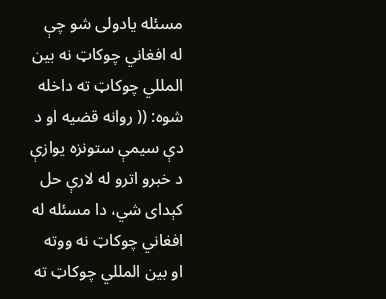مسئله یادولی شو چې له افغاني چوکاټ نه بین المللي چوکاټ ته داخله شوه: (( روانه قضیه او د دې سیمې ستونزه یوازې د خبرو اترو له لارې حل کېدای شي، دا مسئله له افغاني چوکاټ نه ووته او بین المللي چوکاټ ته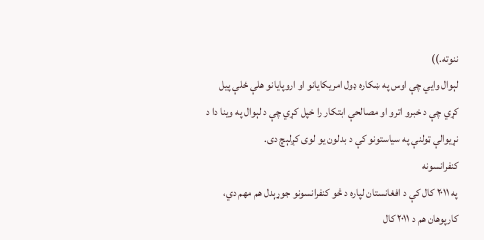ننوته.))
لېوال وايي چې اوس په ښکاره ډول امریکایانو او اروپایانو هلې ځلې پیل کړي چې د خبرو اترو او مصالحې ابتکار را خپل کړي چې د لېوال په وینا دا د نړیوالې ټولنې په سیاستونو کې د بدلون یو لوی کږلېچ دی.
كنفرانسونه
په ۲۰۱۱ کال کې د افغانستان لپاره د څو کنفرانسونو جوړېدل هم مهم دي، کارپوهان هم د ۲۰۱۱ کال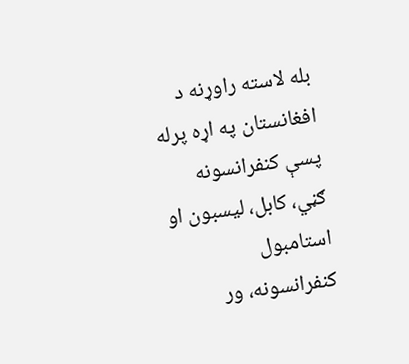بله لاسته راوړنه د افغانستان په اړه پرله پسې کنفرانسونه ګڼي، کابل، لیسبون او استامبول کنفرانسونه، ور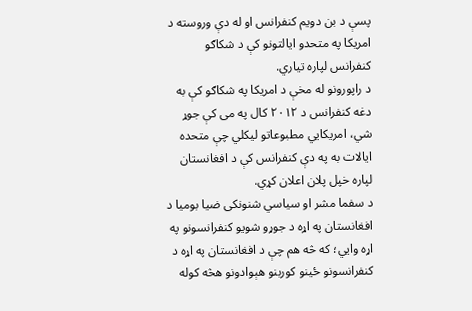پسې د بن دویم کنفرانس او له دې وروسته د امریکا په متحدو ایالتونو کې د شکاګو کنفرانس لپاره تیاري.
د راپورونو له مخې د امریکا په شکاګو کې به دغه کنفرانس د ۲۰۱۲ کال په می کې جوړ شي، امریکايي مطبوعاتو لیکلي چې متحده ایالات به په دې کنفرانس کې د افغانستان لپاره خپل پلان اعلان کړي.
د سفما مشر او سیاسي شنونکی ضیا بومیا د افغانستان په اړه د جوړو شویو کنفرانسونو په اړه وايي؛ که څه هم چې د افغانستان په اړه د کنفرانسونو ځینو کوربنو هېوادونو هڅه کوله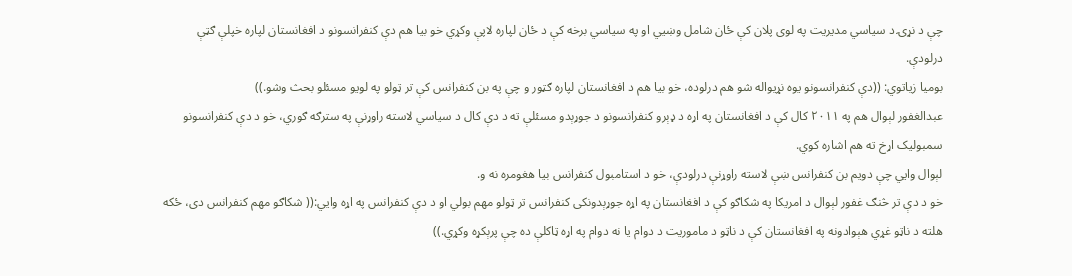چې د نړۍ د سیاسي مدیریت په لوی پلان کې ځان شامل وښيي او په سیاسي برخه کې د ځان لپاره لاپې وکړي خو بیا هم دې کنفرانسونو د افغانستان لپاره خپلې ګټې درلودې.
بومیا زیاتوي: ((دې کنفرانسونو یوه نړیواله شو هم درلوده، خو بیا هم د افغانستان لپاره ګټور و چې په بن کنفرانس کې تر ټولو په لویو مسئلو بحث وشو.))
عبدالغفور لېوال هم په ۲۰۱۱ کال کې د افغانستان په اړه د ډېرو کنفرانسونو د جوړېدو مسئلې ته د دې کال د سیاسي لاسته راوړنې په سترګه ګوري، خو د دې کنفرانسونو سمبولیک اړخ ته هم اشاره کوي.
لېوال وايي چې دویم بن کنفرانس ښې لاسته راوړنې درلودې، خو د استامبول کنفرانس بیا هغومره نه و.
خو د دې تر څنګ غفور لېوال د امریکا په شکاګو کې د افغانستان په اړه جوړېدونکی کنفرانس تر ټولو مهم بولي او د دې کنفرانس په اړه وايي:(( شکاګو مهم کنفرانس دی، ځکه هلته د ناټو غړي هېوادونه په افغانستان کې د ناټو د ماموریت د دوام یا نه دوام په اړه ټاکلې ده چې پرېکړه وکړي.))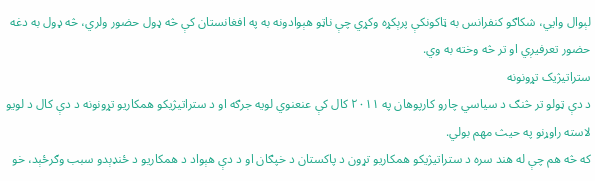لېوال وايي، شکاګو کنفرانس به ټاکونکې پرېکړه وکړي چې ناټو هېوادونه به په افغانستان کې څه ډول حضور ولري، څه ډول به دغه حضور تعرفیږي او تر څه وخته به وي.
ستراتیژیک تړونونه
د دې ټولو تر څنګ د سیاسي چارو کارپوهان په ۲۰۱۱ کال کې عنعنوي لویه جرګه او د ستراتیژیکو همکاریو تړونونه د دې کال د لویو لاسته راوړنو په حیث مهم بولي.
که څه هم چې له هند سره د ستراتیژیکو همکاریو تړون د پاکستان د خپګان او د دې هېواد د همکاریو د ځنډېدو سبب وګرځېد، خو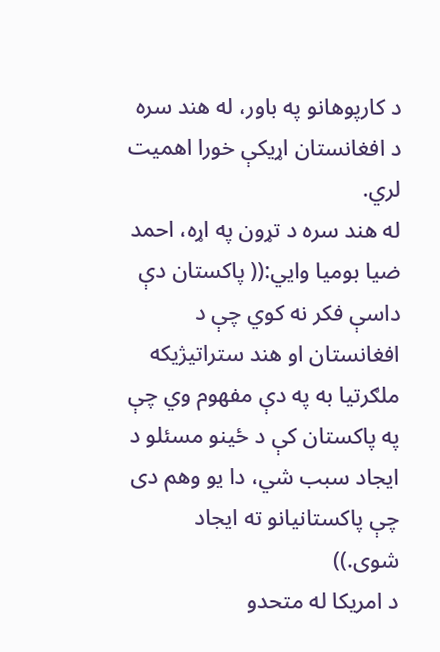د کارپوهانو په باور، له هند سره د افغانستان اړیکې خورا اهمیت لري.
له هند سره د تړون په اړه، احمد ضیا بومیا وايي:(( پاکستان دې داسې فکر نه کوي چې د افغانستان او هند ستراتیژیکه ملګرتیا به په دې مفهوم وي چې په پاکستان کې د ځینو مسئلو د ایجاد سبب شي، دا یو وهم دی چې پاکستانیانو ته ایجاد شوی.))
د امریکا له متحدو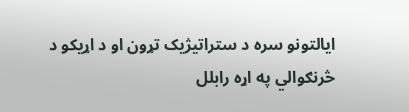ایالتونو سره د ستراتیژیک تړون او د اړیکو د څرنګوالي په اړه رابلل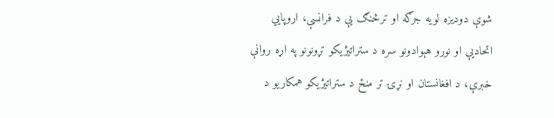شوې دوديزه لویه جرګه او ترڅنګ یې د فرانسې، اروپایي اتحادیې او نورو هېوادونو سره د ستراتیژیکو تړونونو په اړه روانې خبرې، د افغانستان او نړۍ تر منځ د ستراتیژیکو همکاریو د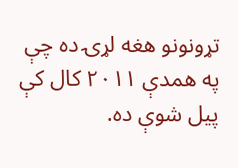تړونونو هغه لړۍ ده چې په همدې ۲۰۱۱ کال کې پیل شوې ده.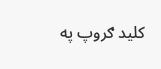کلید ګروپ په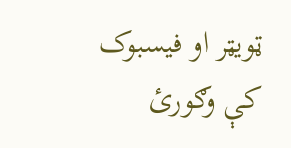ټویټر او فیسبوک کې وګورئ